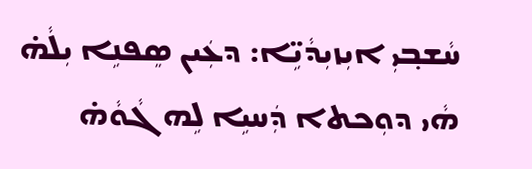ܚܵܫܒ݂ܝܼ ܐܝܼܙܝܼܕܵܝܹ̈ܐ: ܕܥܲܝܢ ܣܸܦܢܹܐ ܝܼܠܵܗ̇ ܗܵܝ ܕܘܼܟܬܐ ܕܲܚܝܹܐ ܠܹܗ ܓܵܘܵܗ̇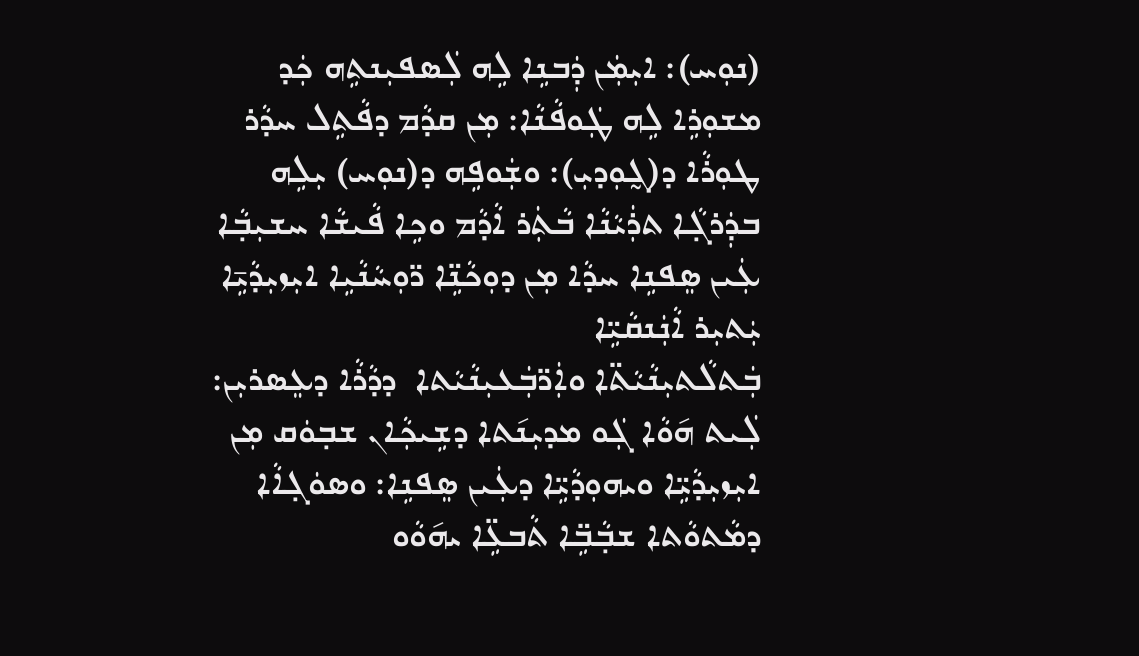(ܢܘܼܚ): ܐܝܼܡܲܢ ܕܲܒܢܹܐ ܠܹܗ ܠܲܣܦܝܼܢܬܹܗ ܟܲܕ ܡܫܘܼܪܹܐ ܠܹܗ ܛܲܘܦܵܢܵܐ: ܡܼܢ ܩܕܵܡ ܕܦܵܬܹܠ ܚܕܵܪ ܛܘܼܪܵܐ ܕ(ܓ̰ܘܼܕܝܼ): ܘܫܲܘܦܹܗ ܕ(ܢܘܼܚ) ܝܼܠܹܗ ܒܕܲܪܓ݂ܵܐ ܬܪܲܝܵܢܵܐ ܒܵܬܲܪ ܐܵܕܵܡ ܘܟܹܐ ܦܵܝܫܵܐ ܚܫܝܼܒ݂ܵܐ ܥܲܝܢ ܣܸܦܢܹܐ ܚܕܵܐ ܡܼܢ ܕܘܼܟܵܢܹ̈ܐ ܖ̈ܘܼܚܵܢܵܝܹܐ ܐܝܼܙܝܼܕܵܝܹ̄ܐ ܝܲܬܝܼܪ ܐܵܢܲܢܩܵܝܹ̈ܐ
ܒܲܬܠܵܬܝܼܢܵܝܵܬ̈ܐ ܘܐܲܖ̈ܒܲܥܝܼܢܵܝܵܬܐ  ܕܕܵܪܵܐ ܕܥܸܣܪܝܼܢ: ܠܲܝܬ ܗ݇ܘܵܐ ܓܲܘ ܡܕܝܼܢ݇ܬܐ ܕܫܹܝܟ݂ܵܐܢ ܫܒ݂ܘܿܩ ܡܼܢ ܐܝܼܙܝܼܕܵܝܹ̈ܐ ܘܝܗܘܼܕܵܝܹ̈ܐ ܕܥܲܝܢ ܣܸܦܢܹܐ: ܘܣܘܿܓ݂ܐܵܐ ܕܡܵܬܘܵܬܐ ܫܒ݂ܵܒܹ̈ܐ ܬܵܒܥܹ̈ܐ ܝܗ݇ܘܵܘ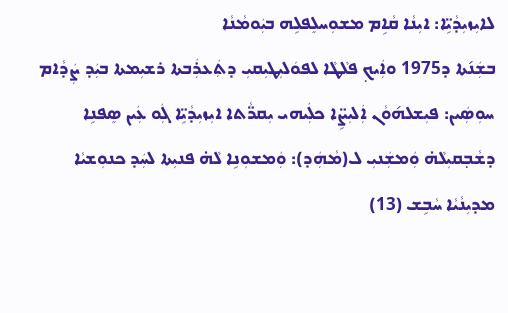ܠܐܝܼܙܝܼܕܵܝܹ̈ܐ: ܐܝܼܢܵܐ ܩܵܐܹܡ ܡܫܘܼܚܠܸܦܠܹܗ ܒܝܲܘܡܵܢܵܐ
ܒܫܲܢ݇ܬܐ ܕ1975 ܘܐܲܝܟ݂ ܦܠܵܛܵܐ ܠܦܘܿܠܝܼܛܝܼܩܝܼ ܕܬܲܥܪܲܒܬܐ ܪܫܝܼܡܬܐ ܒܝܲܕ ܨܲܕܵܐܡ ܚܘܼܣܲܝܢ: ܦܝܼܫܠܗ݇ܘܵܢ ܐܲܠܝܼܨܹ̈ܐ ܟܠܲܝܗܝ ܝܼܩܖ̈ܵܬܐ ܐܝܼܙܝܼܕܵܝܹ̈ܐ ܓܲܘ ܥܲܝܢ ܣܸܦܢܹܐ ܕܫܵܒ݂ܩܝܼܠܵܗ̇ ܘܲܡܫܲܢܝܼ ܠ(ܡܵܗܲܕ): ܘܲܡܫܘܼܢܹܐ ܠܵܗ̇ ܦܢܝܼܬܐ ܠܚܲܕ ܟܢܘܼܫܝܵܐ ܡܕܝܼܢܵܝܵܐ ܚܵܒܹܫ (13)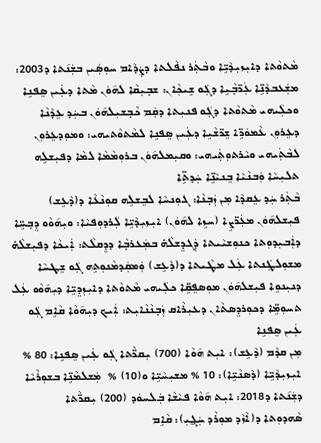ܡܵܬܘܵܬܐ ܕܐܝܼܙܝܼܕܵܝܹ̈ܐ ܘܒܵܬܲܪ ܢܦܵܠܬܐ ܕܨܲܕܵܐܡ ܚܘܼܣܲܝܢ ܒܫܲܢ݇ܬܐ ܕ2003: ܡܫܲܥܒܕܵܢܹ̈ܐ ܥܲܖ̈ܒ݂ܵܝܹܐ ܕܓܲܘ ܫܹܝܟ݂ܵܐܢ: ܫܒ݂ܝܼܩܵܐ ܠܗ݇ܘܿܢ ܡܵܬܐ ܕܥܲܝܢ ܣܸܦܢܹܐ ܘܟܠܲܝܗܝ ܡܵܬܘܵܬܐ ܕܓܲܘ ܦܢܝܼܬܐ ܕܩܲܡ ܟܵܒ݂ܫܝܼܠܗ݇ܘܿܢ ܒܚܲܕ ܥܸܕܵܢܵܐ ܕܥܸܪܘܼܢ ܥܵܡܘܿܖܹ̈ܐ ܫܸܖ̈ܫܵܝܹܐ ܕܥܲܝܢ ܣܸܦܢܹܐ ܠܡܵܬܘܵܬܝܗܝ: ܘܡܘܼܕܥܸܪܘܼܢ ܠܒܵܬܲܝܗܝ ܘܝܵܪܬܘܼܬܲܝܗܝ: ܘܩܝܼܡܠܗ݇ܘܿܢ ܒܪܘܼܡܵܡܵܐ ܠܡܵܐ ܕܦܝܼܫܠܹܗ ܬܠܝܼܚܵܐ ܘܲܒܢܵܝܵܐ ܒܸܢܝܵܢܹ̈ܐ ܚܲܕܬܹ̈ܐ
ܒܵܬܲܪ ܚܲܕ ܥܸܩܕܵܐ ܡܼܢ ܙܲܒ݂ܢܵܐ: ܓܘܼܢܚܵܐ ܠܒܸܫܠܹܗ ܩܘܼܢܵܥܵܐ ܕ(ܕܵܥܹܫ) ܦܝܼܫܠܗ݇ܘܿܢ ܡܥܲܖ̈ܨܹܐ (ܚܙܹܐ ܠܗ݇ܘܿܢ) ܐܝܼܙܝܼܕܵܝܹ̈ܐ ܠܲܪܕܘܼܦܝܵܐ: ܘܝܼܗ݇ܘܵܘ ܕܸܒ݂ܚܹ̈ܐ ܕܐܲܒܝܼܕܘܼܬܐ ܟܢܘܼܫܝܵܝܬܐ ܕܲܓܕܸܫܠܵܗ̇ ܒܡܲܥܪܒ݂ܵܐ ܕܕܸܩܠܵܬ: ܐܲܝܟܵܐ ܕܦܝܼܫܠܵܗ̇ ܡܫܘܼܠܛܲܢܬܐ ܥܲܠ ܡܛܵܝܬܐ ܕ(ܕܵܥܹܫ) ܘܲܡܩܲܕܡܵܢܘܼܬܹܗ ܓܲܘ ܫܸܛܚܵܐ ܕܢܝܼܢܘܹܐ ܦܝܼܫܠܗ݇ܘܿܢ ܡܘܼܣܦܸܩܹ̈ܐ ܟܠܲܝܗܝ ܡܵܬܘܵܬܐ ܕܐܝܼܙܼܕܸܝܹ̈ܐ ܕܝܼܗ݇ܘܵܘ ܥܲܠ ܬܚܘܼܡܹ̈ܐ ܕܟܘܼܪܕܸܣܬܵܐܢ ܕܥܝܼܪܵܐܩ ܙܲܒ݂ܢܵܢܵܐܝܼܬ: ܐܲܝܟ ܕܝܼܗ݇ܘܵܐ ܩܵܐܹܡ ܓܲܘ ܥܲܝܢ ܣܸܦܢܹܐ
ܡܼܢ ܩܕܵܡ (ܕܵܥܹܫ): ܐܝܼܬ ܗ݇ܘܵܐ (700) ܝܼܩܖ̈ܵܬܐ ܓܲܘ ܥܲܝܢ ܣܸܦܢܹܐ: 80 % ܐܝܼܙܝܼܕܵܝܹ̈ܐ (ܕܵܣܢܵܝܹ̈ܐ): 10 % ܡܫܝܼܚܵܝܹ̈ܐ ܘ(10) %  ܡܲܫܠܡܵܢܹ̈ܐ ܒܫܘܼܪܵܝܵܐ ܕܫܲܢ݇ܬܐ ܕ2018: ܐܝܼܬ ܗ݇ܘܵܐ ܦܝܵܫܵܐ ܒܲܠܚܘܿܕ (200) ܝܼܩܖ̈ܵܬܐ
ܣܵܗܕܘܼܬܐ ܕ(ܐܵܙܵܕ ܡܘܼܪܵܕ ܚܲܓ̰ܝܼ): ܩܵܐܹܡ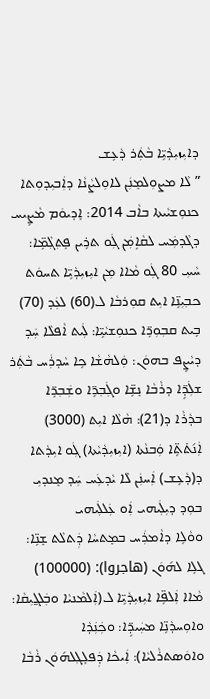ܕܐܝܼܙܝܼܕܵܝܹ̈ܐ ܒܵܬܲܪ ܕܵܥܹܫ
” ܠܵܐ ܡܨܘܼܠܡܸܢܲܢ ܠܐܘܼܠܨܵܢܵܐ ܕܐܲܒܝܼܕܘܼܬܐ ܟܢܘܼܫܝܵܝܬܐ ܒܐܵܒ 2014: ܐܸܕܝܘܿܡ ܡܵܨܹܝܚ ܕܓܵܕܡܲܚ ܠܩܵܐܹܡܲܢ ܓܲܘ ܬܪܹܝܢ ܦܸܬ݂ܓ݂ܵܡܹ̈ܐ: ܚܵܝܝܼ 80 ܓܲܘ ܡܵܐܐ ܡܼܢ ܐܝܼܙܝܼܕܵܝܹ̈ܐ ܬܚܘܿܬ ܟܒ݂ܝܼܢܹ̈ܐ ܐܝܼܬ ܩܘܼܪܒܵܐ ܠ(60) ܠܥܲܕ (70) ܒܹܝܬ ܩܒ݂ܘܼܖܹ̈ܐ ܟܢܘܼܫܝܵܝܹ̈ܐ: ܠܲܝܬ ܐܵܦܠܵܐ ܚܲܕ ܕܝܵܨܹܦ ܒܗܘܿܢ: ܘܲܠܗܵܫܵܐ ܟܹܐ ܚܵܕܪܲܚ ܒܵܬܲܪ ܫܠܲܕܹ̈ܐ ܕܪܵܒܵܐ ܢܸܫܹ̈ܐ ܘܓܲܒ݂ܖܹ̈ܐ ܘܫܲܒ݂ܖܹ̈ܐ
ܒܕܵܪܵܐ ܕ(21): ܗܵܠܵܐ ܐܝܼܬ (3000) ܐܲܢ݇ܬ̇ܬܹ̈ܐ ܘܲܒܢܵܬܐ (ܐܝܼܙܝܼܕܵܝܵܬܐ) ܓܲܘ ܐܝܼܕܵܬܐ ܕ(ܕܵܥܹܫ) ܐܲܚܢܲܢ ܠܵܐ ܝܵܕܥܲܚ ܚܲܕ ܡܸܢܕܝܼ ܒܘܼܕ ܕܝܼܠܲܝܗܝ ܐܲܘ ܥܲܠܠܲܝܗܝ
ܘܘܵܠܹܐ ܕܐܵܡܪܲܚ ܒܡܸܬܚܵܐ ܕܲܬܠܵܬ ܫܸܢܹ̈ܐ: ܓܠܹܐ ܠܗ݇ܘܿܢ (هاجروا): (100000) ܡܵܐܐ ܐܲܠܦܹ̈ܐ ܐܝܼܙܝܼܕܵܝܹ̈ܐ ܠ(ܐܲܠܡܵܢܝܵܐ ܘܒܲܠܓ̰ܝܼܩܵܐ: ܘܐܘܼܚܕܵܢܹ̈ܐ ܡܚܲܝܕܹ̈ܐ: ܘܟܲܢܲܕܵܐ ܘܐܘܿܣܬܪܵܠܝܵܐ): ܐܲܝܟܵܐ ܕܲܦܠܸܓ݂ܠܗ݇ܘܿܢ ܪܵܒܵܐ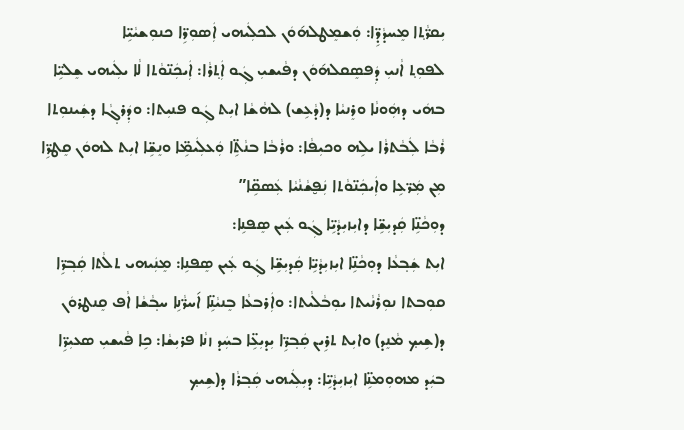ܝܼܩܖ̈ܵܬ݂ܐ ܡܸܚܕܵܕܹ̈ܐ: ܘܲܫܡܸܛܠܗ݇ܘܿܢ ܠܟܠܲܝܗܝ ܐܲܣܘܼܖܹ̈ܐ ܟܢܘܼܫܝܵܝܹ̈ܐ
ܠܦܘܼܬ݂ ܐܵܢܝܼ ܕܲܦܣܸܩܠܗ݇ܘܿܢ ܕܦܵܝܫܝܼ ܓܲܘ ܐܲܬ݂ܪܵܐ: ܐܲܝܟܲܢ̈ܘܵܬܐ ܠܵܐ ܝܠܲܝܗܝ ܫܸܠܝܹ̈ܐ ܒܗܿܝ ܕܗܲܘܢܵܐ ܘܪܸܢܝܵܐ ܕ(ܕܵܥܹܫ) ܠܗܵܫܵܐ ܐܝܼܬ ܓܲܘ ܦܢܝܼܬܐ: ܘܕܲܪܓ݂ܵܐ ܕܫܲܝܢܘܼܬܐ ܪܵܒܵܐ ܠܲܒܵܬܪܵܐ ܝܠܹܗ ܘܟܝܼܦܵܐ: ܘܪܵܒܵܐ ܒܢܵܬܹ̈ܐ ܘܲܥܠܲܝܡܹ̈ܐ ܘܢܸܫܹ̈ܐ ܐܝܼܬ ܠܗܘܿܢ ܩܸܛܖܹ̈ܐ ܡܼܢ ܡܲܖ̈ܥܹܐ ܘܐܲܝܟܲܢ̈ܘܵܬܐ ܢܲܦ̮ܫܵܢܵܝܵܐ ܥܲܣܩܹ̈ܐ”
ܕܘܼܟܵܢܹ̈ܐ ܩܲܕܝܼܫܹ̈ܐ ܕܐܝܼܙܝܼܕܵܝܹ̈ܐ ܓܲܘ ܥܲܝܢ ܣܸܦܢܹܐ:
ܐܝܼܬ ܫܲܒ݂ܥܵܐ ܕܘܼܟܵܢܹ̈ܐ ܐܝܼܙܝܼܕܵܝܹ̈ܐ ܩܲܕܝܼܫܹ̈ܐ ܓܲܘ ܥܲܝܢ ܣܸܦܢܹܐ: ܡܸܢܲܝܗܝ ܬܠܵܬܐ ܩܲܒ݂ܖܹ̈ܐ ܩܘܼܒܬܐ ܢܘܼܪܵܢܵܝܬܐ ܝܘܼܒܵܠܵܝܬܐ: ܘܐܲܪܒܥܵܐ ܒܸܢܝܵܢܹ̈ܐ ܐ݇ܚܖ̈ܵܢܹܐ ܚܒ݂ܵܫܵܐ ܐܵܦ ܩܸܢܛܪܘܿܢ ܕ(ܫܹܝܟ݂ ܡܵܢܸܕ) ܘܐܝܼܬ ܬܪܹܝܢ ܩܲܒ݂ܖܹ̈ܐ ܝܼܕܝܼܥܹ̈ܐ ܒܚܲܕ ܙܢܵܐ ܦܪܝܼܫܵܐ: ܟܹܐ ܦܵܝܫܝܼ ܣܥܝܼܖܹ̈ܐ ܒܝܲܕ ܡܗܘܼܡܢܹ̈ܐ ܐܝܼܙܝܼܕܵܝܹ̈ܐ: ܕܝܼܠܲܝܗܝ ܩܲܒ݂ܪܵܐ ܕ(ܫܹܝܟ݂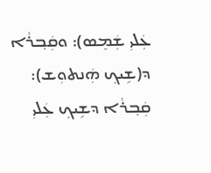ܥܲܠܝܼ ܫܲܡܸܣ): ܘܩܲܒ݂ܪܵܐ ܕ(ܫܹܝܟ݂ ܗܲܢܬܘܼܫ):
ܩܲܒ݂ܪܵܐ ܕܫܹܝܟ݂ ܥܲܠܝܼ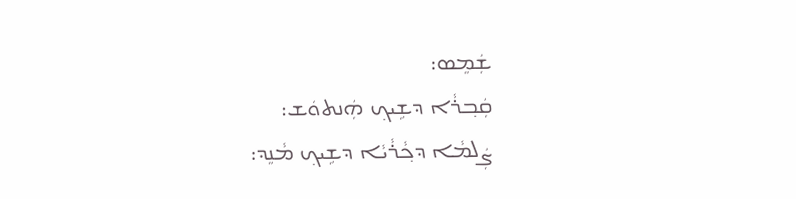ܫܲܡܸܣ:
ܩܲܒ݂ܪܵܐ ܕܫܹܝܟ݂ ܗܲܢܬܘܿܫ:
ܨܲܠܡܵܐ ܕܟ݂ܵܪܵܝܵܐ ܕܫܹܝܟ݂ ܡܵܢܸܕ: